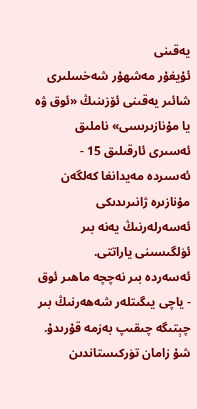يەقىنى
ئۇيغۇر مەشھۇر شەخسلىرى
شائىر يەقىنى ئۆزىنىڭ «ئوق ۋە يا مۇنازىرىسى» ناملىق ئەسىرى ئارقىلىق 15 - ئەسىردە مەيدانغا كەلگەن مۇنازىرە ژانىرىدىكى ئەسەرلەرنىڭ يەنە بىر ئۈلگىسىنى ياراتتى.
ئەسەردە بىر نەچچە ماھىر ئوق - ياچى يىگىتلەر شەھەرنىڭ بىر چېتىگە چىقىپ بەزمە قۇرىدۇ. شۇ زامان تۈركىستاندىن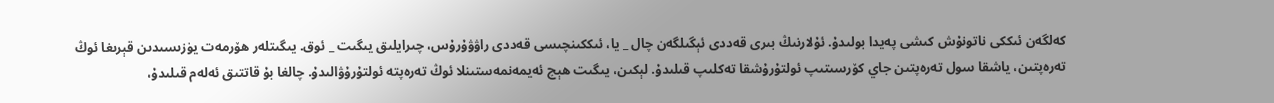كەلگەن ئىككى ناتونۇش كىشى پەيدا بولىدۇ. ئۇلارنىڭ بىرى قەددى ئېگىلگەن چال _ يا، ئىككىنچىسى قەددى راۋۋۇرۇس، چىرايلىق يىگىت _ ئوق. يىگىتلەر ھۆرمەت يۈزىسىدىن قېرىغا ئوڭ تەرەپتىن، ياشقا سول تەرەپتىن جاي كۆرسىتىپ ئولتۇرۇشقا تەكلىپ قىلىدۇ. لېكىن، يىگىت ھېچ ئەيمەنمەستىنلا ئوڭ تەرەپتە ئولتۇرۇۋالىدۇ. چالغا بۇ قاتتىق ئەلەم قىلىدۇ،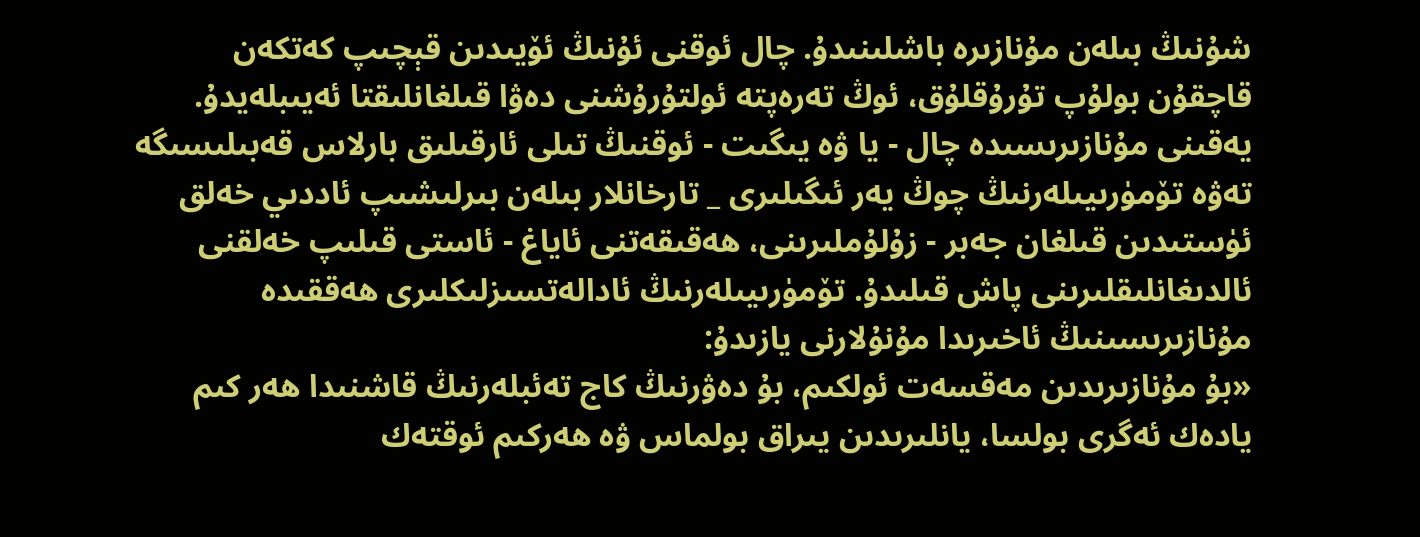شۇنىڭ بىلەن مۇنازىرە باشلىنىدۇ. چال ئوقنى ئۇنىڭ ئۆيىدىن قېچىپ كەتكەن قاچقۇن بولۇپ تۇرۇقلۇق، ئوڭ تەرەپتە ئولتۇرۇشنى دەۋا قىلغانلىقتا ئەيىبلەيدۇ.
يەقىنى مۇنازىرىسىدە چال - يا ۋە يىگىت - ئوقنىڭ تىلى ئارقىلىق بارلاس قەبىلىسىگە تەۋە تۆمۈرىيىلەرنىڭ چوڭ يەر ئىگىلىرى _ تارخانلار بىلەن بىرلىشىپ ئاددىي خەلق ئۈستىدىن قىلغان جەبر - زۇلۇملىرىنى، ھەقىقەتنى ئاياغ - ئاستى قىلىپ خەلقنى ئالدىغانلىقلىرىنى پاش قىلىدۇ. تۆمۈرىيىلەرنىڭ ئادالەتسىزلىكلىرى ھەققىدە مۇنازىرىسىنىڭ ئاخىرىدا مۇنۇلارنى يازىدۇ:
«بۇ مۇنازىرىدىن مەقسەت ئولكىم، بۇ دەۋرنىڭ كاج تەئبلەرنىڭ قاشنىدا ھەر كىم يادەك ئەگرى بولسا، يانلىرىدىن يىراق بولماس ۋە ھەركىم ئوقتەك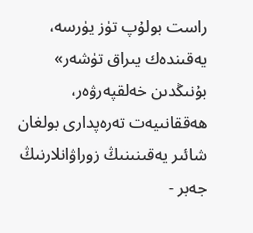راست بولۇپ تۈز يۈرسە، يەقىندەك يىراق تۈشەر»
بۇنىڭدىن خەلقپەرۋەر، ھەققانىيەت تەرەپدارى بولغان شائىر يەقىنىنىڭ زوراۋانلارنىڭ جەبر -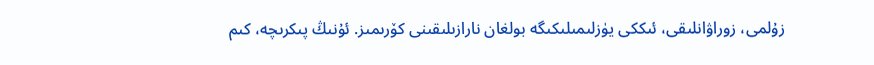زۇلمى، زوراۋانلىقى، ئىككى يۈزلىمىلىكىگە بولغان نارازىلىقىنى كۆرىمىز. ئۇنىڭ پىكرىچە، كىم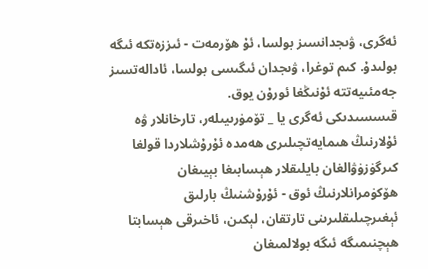ئەگرى، ۋىجدانسىز بولسا، ئۇ ھۆرمەت - ئىززەتكە ئىگە بولىدۇ. كىم توغرا، ۋىجدان ئىگىسى بولسا، ئادالەتسىز جەمئىيەتتە ئۇنىڭغا ئورۇن يوق.
قىسسىدىكى ئەگرى يا _ تۆمۈرىيىلەر، تارخانلار ۋە ئۇلارنىڭ ھىمايەتچىلىرى ھەمدە ئۇرۇشلاردا قولغا كىرگۈزۈۋالغان بايلىقلار ھېسابىغا بېيىغان ھۆكۈمرانلارنىڭ ئوق - ئۇرۇشنىڭ بارلىق ئېغىرچىلىقلىرىنى تارتقان، لېكىن، ئاخىرقى ھېسابتا ھېچنىمىگە ئىگە بولالمىغان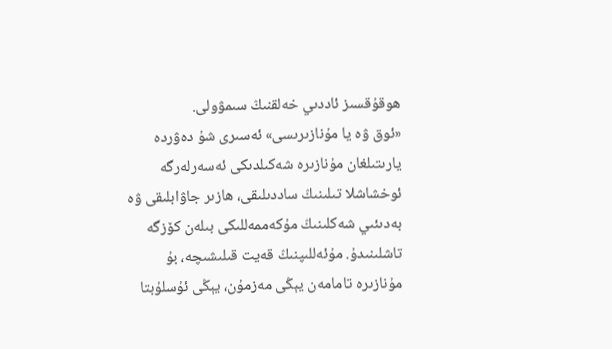ھوقۇقسىز ئاددىي خەلقنىڭ سىمۋولى.
«ئوق ۋە يا مۇنازىرىسى» ئەسىرى شۇ دەۋردە يارىتىلغان مۇنازىرە شەكىلدىكى ئەسەرلەرگە ئوخشاشلا تىلىنىڭ ساددىلىقى، ھازىر جاۋابلىقى ۋە بەدىئىي شەكلىنىڭ مۇكەممەللىكى بىلەن كۆزگە تاشلىنىدۇ. مۇئەللىپنىڭ قەيت قىلىشىچە، بۇ مۇنازىرە تامامەن يېڭى مەزمۇن، يېڭى ئۇسلۇبتا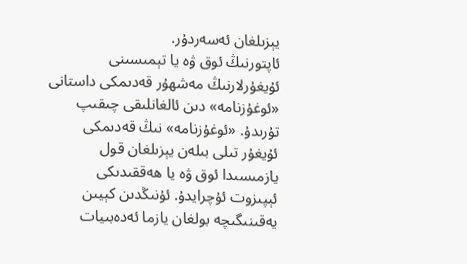يېزىلغان ئەسەردۇر.
ئاپتورنىڭ ئوق ۋە يا تېمىسىنى ئۇيغۇرلارنىڭ مەشھۇر قەدىمكى داستانى «ئوغۇزنامە» دىن ئالغانلىقى چىقىپ تۇرىدۇ. «ئوغۇزنامە» نىڭ قەدىمكى ئۇيغۇر تىلى بىلەن يېزىلغان قول يازمىسىدا ئوق ۋە يا ھەققىدىكى ئېپىزوت ئۇچرايدۇ. ئۇنىڭدىن كېيىن يەقىنىگىچە بولغان يازما ئەدەبىيات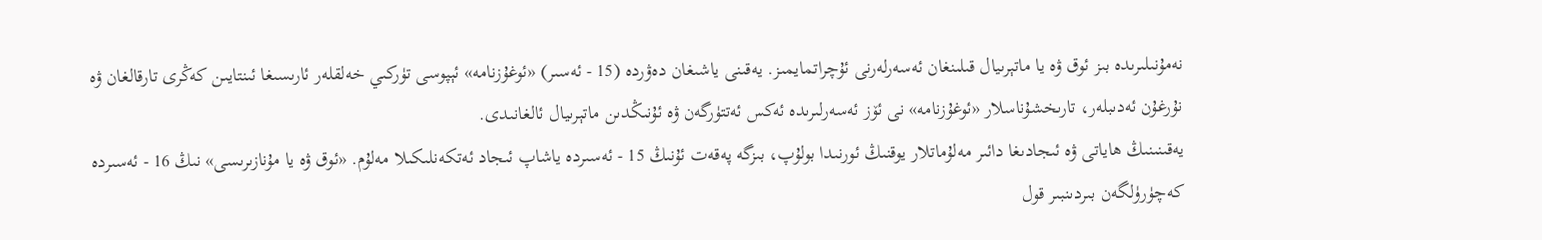نەمۇنىلىرىدە بىز ئوق ۋە يا ماتېرىيال قىلىنغان ئەسەرلەرنى ئۇچراتمايمىز. يەقىنى ياشىغان دەۋردە (15 - ئەسىر) «ئوغۇزنامە» ئېپوسى تۈركىي خەلقلەر ئارىسىغا ئىنتايىن كەڭرى تارقالغان ۋە نۇرغۇن ئەدىبلەر، تارىخشۇناسلار «ئوغۇزنامە» نى ئۆز ئەسەرلىرىدە ئەكس ئەتتۈرگەن ۋە ئۇنىڭدىن ماتېرىيال ئالغانىدى.
يەقىنىنىڭ ھاياتى ۋە ئىجادىغا دائىر مەلۇماتلار يوقنىڭ ئورنىدا بولۇپ، بىزگە پەقەت ئۇنىڭ 15 - ئەسىردە ياشاپ ئىجاد ئەتكەنلىكىلا مەلۇم. «ئوق ۋە يا مۇنازىرىسى» نىڭ 16 - ئەسىردە كەچۈرۈلگەن بىردىنبىر قول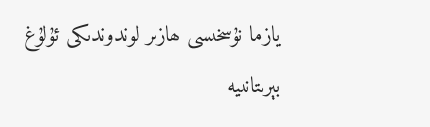يازما نۇسخىسى ھازىر لوندوندىكى ئۇلۇغ بېرىتانىيە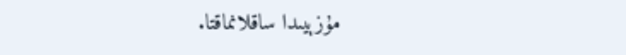مۇزېيىدا ساقلانماقتا.